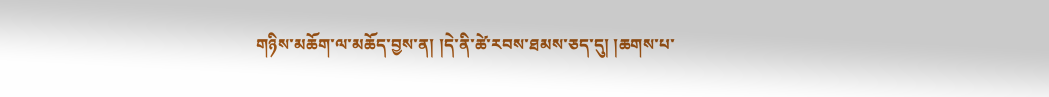གཉིས་མཆོག་ལ་མཆོད་བྱས་ན། །དེ་ནི་ཚེ་རབས་ཐམས་ཅད་དུ། །ཆགས་པ་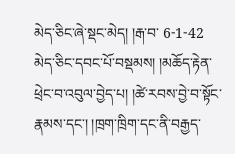མེད་ཅིང་ཞེ་སྡང་མེད། །རྒ་བ་ 6-1-42 མེད་ཅིང་དབང་པོ་བསྡམས། །མཆོད་རྟེན་ཕྲེང་བ་འབུལ་བྱེད་པ། །ཚེ་རབས་བྱེ་བ་སྟོང་རྣམས་དང་། །ཁྲག་ཁྲིག་དང་ནི་བརྒྱད་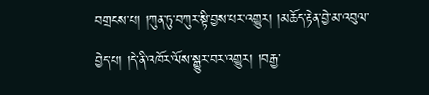བགྲངས་པ། །ཀུན་ཏུ་བཀུར་སྟི་བྱས་པར་འགྱུར། །མཆོད་རྟེན་བྱེ་མ་འབུལ་བྱེད་པ། །དེ་ནི་འཁོར་ལོས་སྒྱུར་བར་འགྱུར། །བརྒྱ་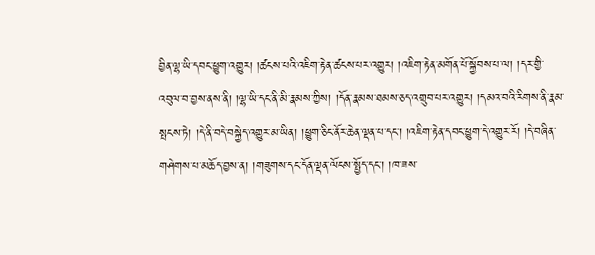བྱིན་ལྷ་ཡི་དབང་ཕྱུག་འགྱུར། །ཚངས་པའི་འཇིག་རྟེན་ཚངས་པར་འགྱུར། །འཇིག་རྟེན་མགོན་པོ་སྐྱོབས་པ་ལ། །དར་གྱི་འབུལ་བ་བྱས་ནས་ནི། །ལྷ་ཡི་དང་ནི་མི་རྣམས་ཀྱིས། །དོན་རྣམས་ཐམས་ཅད་འགྲུབ་པར་འགྱུར། །དམའ་བའི་རིགས་ནི་རྣམ་སྤངས་ཏེ། །དེ་ནི་བདེ་བསྐྱེད་འགྱུར་མ་ཡིན། །ཕྱུག་ཅིང་ནོར་ཆེན་ལྡན་པ་དང་། །འཇིག་རྟེན་དབང་ཕྱུག་དེ་འགྱུར་རོ། །དེ་བཞིན་གཤེགས་པ་མཆོད་བྱས་ན། །གཟུགས་དང་དོན་ལྡན་ལོངས་སྤྱོད་དང་། །ཁ་ཟས་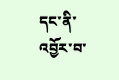དང་ནི་འབྱོར་བ་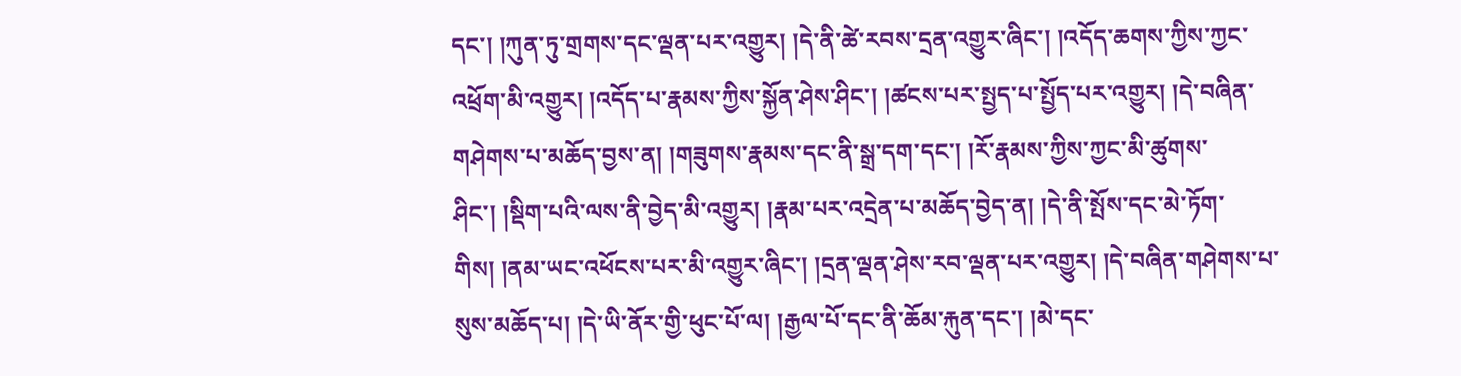དང་། །ཀུན་ཏུ་གྲགས་དང་ལྡན་པར་འགྱུར། །དེ་ནི་ཚེ་རབས་དྲན་འགྱུར་ཞིང་། །འདོད་ཆགས་ཀྱིས་ཀྱང་འཕྲོག་མི་འགྱུར། །འདོད་པ་རྣམས་ཀྱིས་སྐྱོན་ཤེས་ཤིང་། །ཚངས་པར་སྤྱད་པ་སྤྱོད་པར་འགྱུར། །དེ་བཞིན་གཤེགས་པ་མཆོད་བྱས་ན། །གཟུགས་རྣམས་དང་ནི་སྒྲ་དག་དང་། །རོ་རྣམས་ཀྱིས་ཀྱང་མི་ཚུགས་ཤིང་། །སྡིག་པའི་ལས་ནི་བྱེད་མི་འགྱུར། །རྣམ་པར་འདྲེན་པ་མཆོད་བྱེད་ན། །དེ་ནི་སྤོས་དང་མེ་ཏོག་གིས། །ནམ་ཡང་འཕོངས་པར་མི་འགྱུར་ཞིང་། །དྲན་ལྡན་ཤེས་རབ་ལྡན་པར་འགྱུར། །དེ་བཞིན་གཤེགས་པ་སུས་མཆོད་པ། །དེ་ཡི་ནོར་གྱི་ཕུང་པོ་ལ། །རྒྱལ་པོ་དང་ནི་ཆོམ་རྐུན་དང་། །མེ་དང་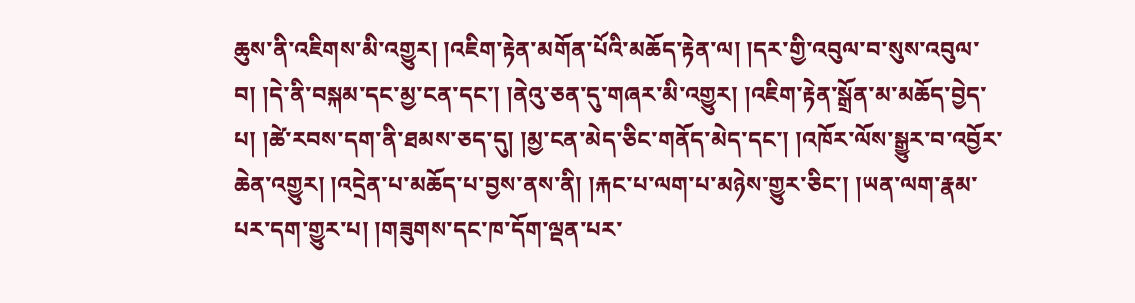ཆུས་ནི་འཇིགས་མི་འགྱུར། །འཇིག་རྟེན་མགོན་པོའི་མཆོད་རྟེན་ལ། །དར་གྱི་འབུལ་བ་སུས་འབུལ་བ། །དེ་ནི་བསྐམ་དང་མྱ་ངན་དང་། །ནེའུ་ཅན་དུ་གཞར་མི་འགྱུར། །འཇིག་རྟེན་སྒྲོན་མ་མཆོད་བྱེད་པ། །ཚེ་རབས་དག་ནི་ཐམས་ཅད་དུ། །མྱ་ངན་མེད་ཅིང་གནོད་མེད་དང་། །འཁོར་ལོས་སྒྱུར་བ་འབྱོར་ཆེན་འགྱུར། །འདྲེན་པ་མཆོད་པ་བྱས་ནས་ནི། །རྐང་པ་ལག་པ་མཉེས་གྱུར་ཅིང་། །ཡན་ལག་རྣམ་པར་དག་གྱུར་པ། །གཟུགས་དང་ཁ་དོག་ལྡན་པར་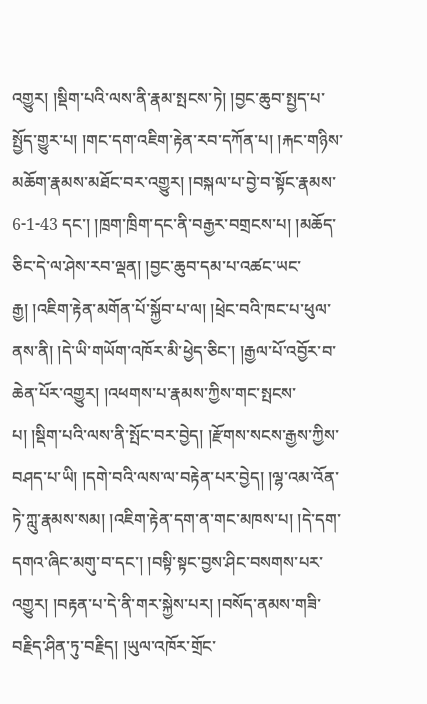འགྱུར། །སྡིག་པའི་ལས་ནི་རྣམ་སྤངས་ཏེ། །བྱང་ཆུབ་སྤྱད་པ་སྤྱོད་གྱུར་པ། །གང་དག་འཇིག་རྟེན་རབ་དཀོན་པ། །རྐང་གཉིས་མཆོག་རྣམས་མཐོང་བར་འགྱུར། །བསྐལ་པ་བྱེ་བ་སྟོང་རྣམས་ 6-1-43 དང་། །ཁྲག་ཁྲིག་དང་ནི་བརྒྱར་བགྲངས་པ། །མཆོད་ཅིང་དེ་ལ་ཤེས་རབ་ལྡན། །བྱང་ཆུབ་དམ་པ་འཚང་ཡང་རྒྱ། །འཇིག་རྟེན་མགོན་པོ་སྐྱོབ་པ་ལ། །ཕྲེང་བའི་ཁང་པ་ཕུལ་ནས་ནི། །དེ་ཡི་གཡོག་འཁོར་མི་ཕྱེད་ཅིང་། །རྒྱལ་པོ་འབྱོར་བ་ཆེན་པོར་འགྱུར། །འཕགས་པ་རྣམས་ཀྱིས་གང་སྤངས་པ། །སྡིག་པའི་ལས་ནི་སྤོང་བར་བྱེད། །རྫོགས་སངས་རྒྱས་ཀྱིས་བཤད་པ་ཡི། །དགེ་བའི་ལས་ལ་བརྟེན་པར་བྱེད། །ལྷ་འམ་འོན་ཏེ་ཀླུ་རྣམས་སམ། །འཇིག་རྟེན་དག་ན་གང་མཁས་པ། །དེ་དག་དགའ་ཞིང་མགུ་བ་དང་། །བསྟི་སྟང་བྱས་ཤིང་བསགས་པར་འགྱུར། །བརྟན་པ་དེ་ནི་གར་སྐྱེས་པར། །བསོད་ནམས་གཟི་བརྗིད་ཤིན་ཏུ་བརྗིད། །ཡུལ་འཁོར་གྲོང་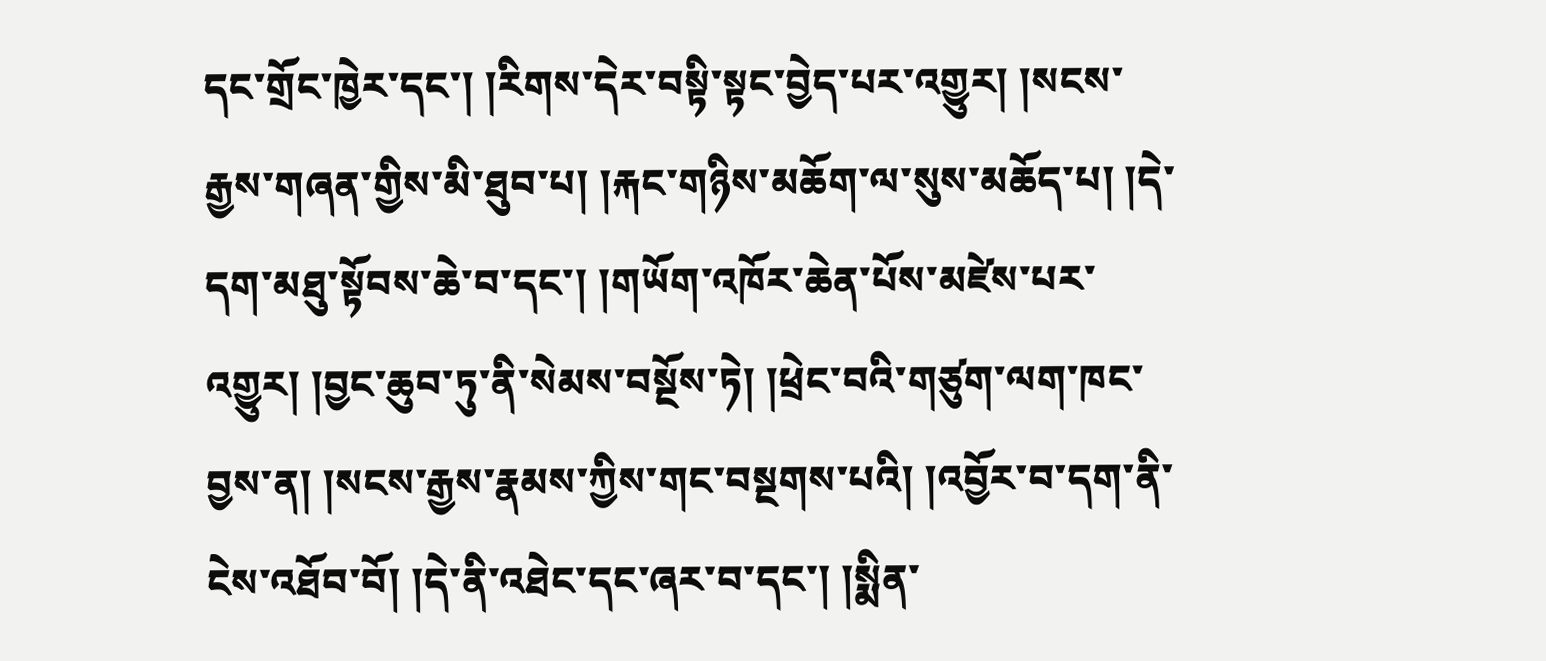དང་གྲོང་ཁྱེར་དང་། །རིགས་དེར་བསྟི་སྟང་བྱེད་པར་འགྱུར། །སངས་རྒྱས་གཞན་གྱིས་མི་ཐུབ་པ། །རྐང་གཉིས་མཆོག་ལ་སུས་མཆོད་པ། །དེ་དག་མཐུ་སྟོབས་ཆེ་བ་དང་། །གཡོག་འཁོར་ཆེན་པོས་མཛེས་པར་འགྱུར། །བྱང་ཆུབ་ཏུ་ནི་སེམས་བསྔོས་ཏེ། །ཕྲེང་བའི་གཙུག་ལག་ཁང་བྱས་ན། །སངས་རྒྱས་རྣམས་ཀྱིས་གང་བསྔགས་པའི། །འབྱོར་བ་དག་ནི་ངེས་འཐོབ་བོ། །དེ་ནི་འཐེང་དང་ཞར་བ་དང་། །སྨིན་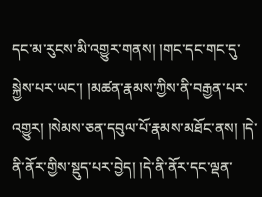དང་མ་རུངས་མི་འགྱུར་གནས། །གང་དང་གང་དུ་སྐྱེས་པར་ཡང་། །མཚན་རྣམས་ཀྱིས་ནི་བརྒྱན་པར་འགྱུར། །སེམས་ཅན་དབུལ་པོ་རྣམས་མཐོང་ནས། །དེ་ནི་ནོར་གྱིས་སྡུད་པར་བྱེད། །དེ་ནི་ནོར་དང་ལྡན་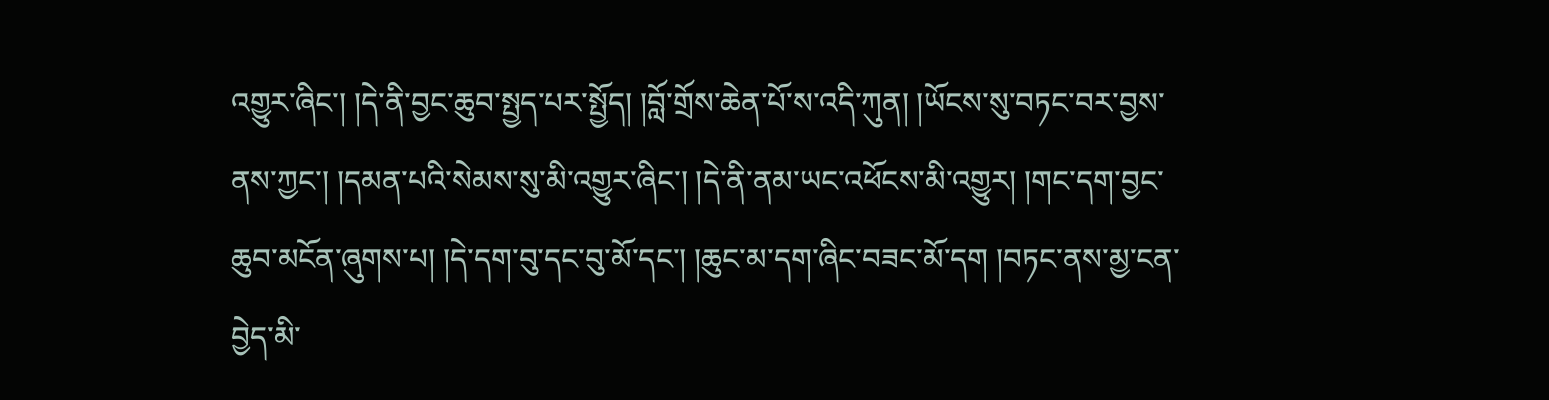འགྱུར་ཞིང་། །དེ་ནི་བྱང་ཆུབ་སྤྱད་པར་སྤྱོད། །བློ་གྲོས་ཆེན་པོ་ས་འདི་ཀུན། །ཡོངས་སུ་བཏང་བར་བྱས་ནས་ཀྱང་། །དམན་པའི་སེམས་སུ་མི་འགྱུར་ཞིང་། །དེ་ནི་ནམ་ཡང་འཕོངས་མི་འགྱུར། །གང་དག་བྱང་ཆུབ་མངོན་ཞུགས་པ། །དེ་དག་བུ་དང་བུ་མོ་དང་། །ཆུང་མ་དག་ཞིང་བཟང་མོ་དག །བཏང་ནས་མྱ་ངན་བྱེད་མི་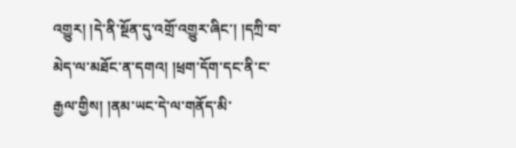འགྱུར། །དེ་ནི་སྔོན་དུ་འགྲོ་འགྱུར་ཞིང་། །དཀྲི་བ་མེད་ལ་མཐོང་ན་དགའ། །ཕྲག་དོག་དང་ནི་ང་རྒྱལ་གྱིས། །ནམ་ཡང་དེ་ལ་གནོད་མི་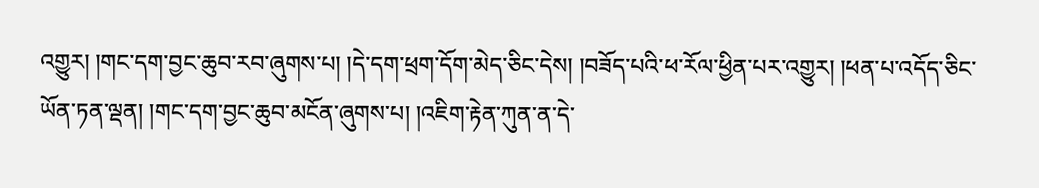འགྱུར། །གང་དག་བྱང་ཆུབ་རབ་ཞུགས་པ། །དེ་དག་ཕྲག་དོག་མེད་ཅིང་དེས། །བཟོད་པའི་ཕ་རོལ་ཕྱིན་པར་འགྱུར། །ཕན་པ་འདོད་ཅིང་ཡོན་ཏན་ལྡན། །གང་དག་བྱང་ཆུབ་མངོན་ཞུགས་པ། །འཇིག་རྟེན་ཀུན་ན་དེ་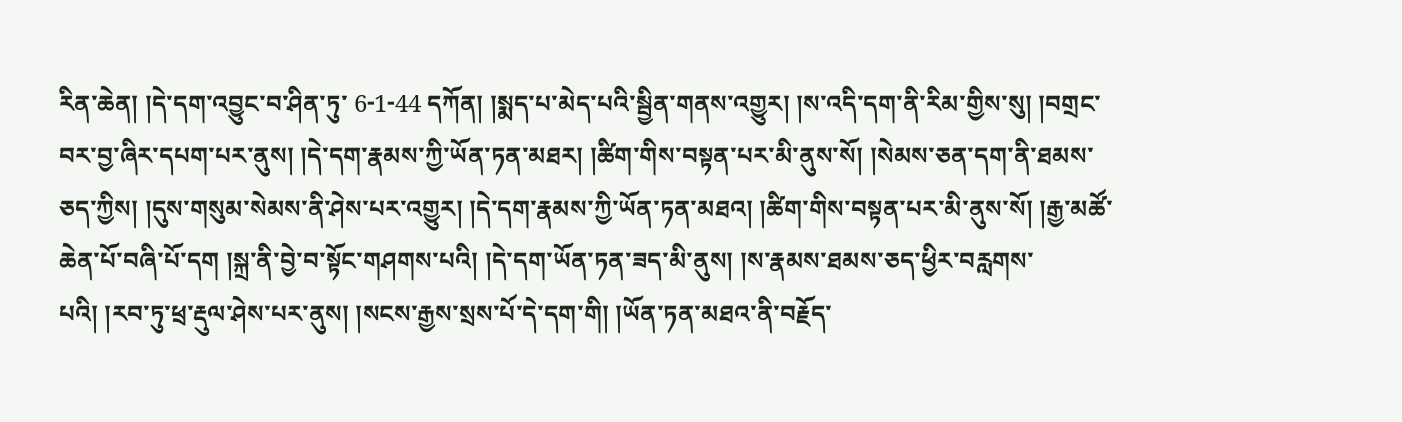རིན་ཆེན། །དེ་དག་འབྱུང་བ་ཤིན་ཏུ་ 6-1-44 དཀོན། །སྨད་པ་མེད་པའི་སྦྱིན་གནས་འགྱུར། །ས་འདི་དག་ནི་རིམ་གྱིས་སུ། །བགྲང་བར་བྱ་ཞིར་དཔག་པར་ནུས། །དེ་དག་རྣམས་ཀྱི་ཡོན་ཏན་མཐར། །ཚིག་གིས་བསྟན་པར་མི་ནུས་སོ། །སེམས་ཅན་དག་ནི་ཐམས་ཅད་ཀྱིས། །དུས་གསུམ་སེམས་ནི་ཤེས་པར་འགྱུར། །དེ་དག་རྣམས་ཀྱི་ཡོན་ཏན་མཐའ། །ཚིག་གིས་བསྟན་པར་མི་ནུས་སོ། །རྒྱ་མཚོ་ཆེན་པོ་བཞི་པོ་དག །སྐྲ་ནི་བྱེ་བ་སྟོང་གཤགས་པའི། །དེ་དག་ཡོན་ཏན་ཟད་མི་ནུས། །ས་རྣམས་ཐམས་ཅད་ཕྱིར་བརླགས་པའི། །རབ་ཏུ་ཕྲ་རྡུལ་ཤེས་པར་ནུས། །སངས་རྒྱས་སྲས་པོ་དེ་དག་གི། །ཡོན་ཏན་མཐའ་ནི་བརྗོད་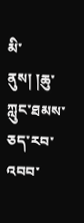མི་ནུས། །ཆུ་ཀླུང་ཐམས་ཅད་རབ་འབབ་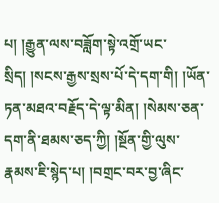པ། །རྒྱུན་ལས་བཟློག་སྟེ་འགྲོ་ཡང་སྲིད། །སངས་རྒྱས་སྲས་པོ་དེ་དག་གི། །ཡོན་ཏན་མཐའ་བརྗོད་དེ་ལྟ་མིན། །སེམས་ཅན་དག་ནི་ཐམས་ཅད་ཀྱི། །སྔོན་གྱི་ལུས་རྣམས་ཇི་སྙེད་པ། །བགྲང་བར་བྱ་ཞིང་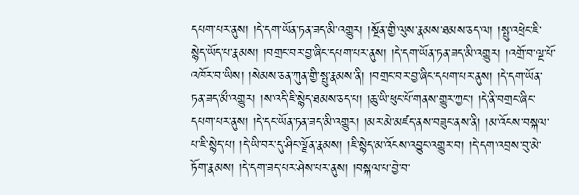དཔག་པར་ནུས། །དེ་དག་ཡོན་ཏན་ཟད་མི་འགྱུར། །སྔོན་གྱི་ལུས་རྣམས་ཐམས་ཅད་ལ། །སྤུ་འཕྲེང་ཇི་སྙེད་ཡོད་པ་རྣམས། །བགྲང་བར་བྱ་ཞིང་དཔག་པར་ནུས། །དེ་དག་ཡོན་ཏན་ཟད་མི་འགྱུར། །འགྲོ་བ་ལྔ་པོ་འཁོར་བ་ཡིས། །སེམས་ཅན་ཀུན་གྱི་སྤུ་རྣམས་ནི། །བགྲང་བར་བྱ་ཞིང་དཔག་པར་ནུས། །དེ་དག་ཡོན་ཏན་ཟད་མྀ་འགྱུར། །ས་འདི་ཇི་སྙེད་ཐམས་ཅད་པ། །ཆུ་ཡི་ཕུང་པོ་གནས་གྱུར་ཀྱང་། །དེ་ནི་བགྲང་ཞིང་དཔག་པར་ནུས། །དེ་དང་ཡོན་ཏན་ཟད་མི་འགྱུར། །མར་མེ་མཛད་ནས་བཟུང་ནས་ནི། །མ་འོངས་བསྐལ་པ་ཇི་སྙེད་པ། །དེ་ཡི་བར་དུ་ཤིང་ལྗོན་རྣམས། །ཇི་སྙེད་མ་འོངས་འབྱུང་འགྱུར་བ། །དེ་དག་འབྲས་བུ་མེ་ཏོག་རྣམས། །དེ་དག་ཟད་པར་ཤེས་པར་ནུས། །བསྐལ་པ་བྱེ་བ་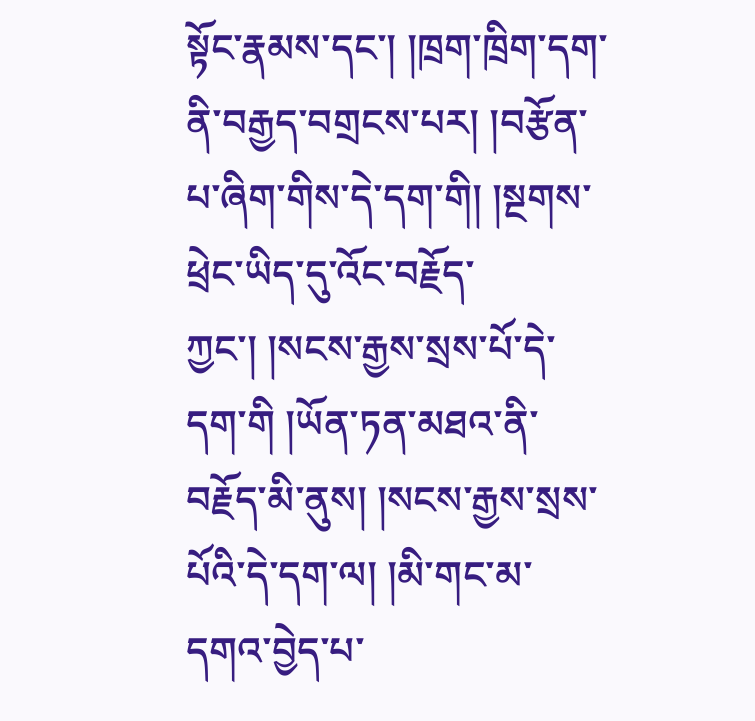སྟོང་རྣམས་དང་། །ཁྲག་ཁྲིག་དག་ནི་བརྒྱད་བགྲངས་པར། །བརྩོན་པ་ཞིག་གིས་དེ་དག་གི། །སྔགས་ཕྲེང་ཡིད་དུ་འོང་བརྗོད་ཀྱང་། །སངས་རྒྱས་སྲས་པོ་དེ་དག་གི །ཡོན་ཏན་མཐའ་ནི་བརྗོད་མི་ནུས། །སངས་རྒྱས་སྲས་པོའི་དེ་དག་ལ། །མི་གང་མ་དགའ་བྱེད་པ་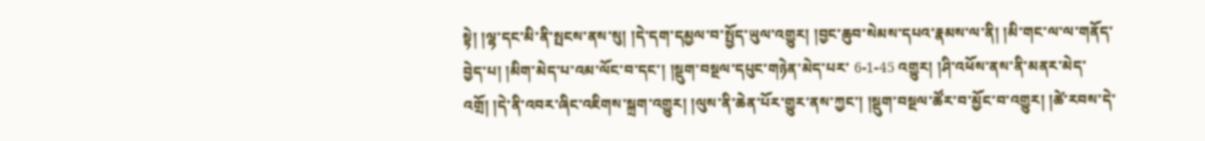སྟེ། །ལྷ་དང་མི་ནི་སྤངས་ནས་སུ། །དེ་དག་དམྱལ་བ་སྤྱོད་ཡུལ་འགྱུར། །བྱང་ཆུབ་སེམས་དཔའ་རྣམས་ལ་ནི། །མི་གང་ལ་ལ་གནོད་བྱེད་པ། །མིག་མེད་པ་འམ་ལོང་བ་དང་། །སྡུག་བསྔལ་དཔུང་གཉེན་མེད་པར་ 6-1-45 འགྱུར། །ཤི་འཕོས་ནས་ནི་མནར་མེད་འགྲོ། །དེ་ནི་འབར་ཞིང་འཇིགས་སྐྲག་འགྱུར། །ལུས་ནི་ཆེན་པོར་གྱུར་ནས་ཀྱང་། །སྡུག་བསྔལ་ཚོར་བ་མྱོང་བ་འགྱུར། །ཚེ་རབས་དེ་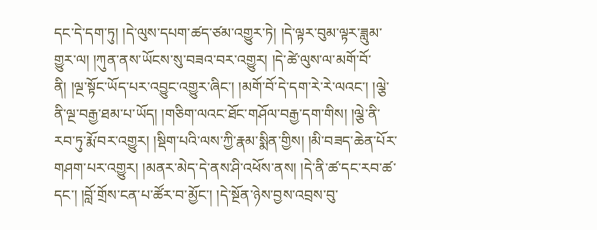དང་དེ་དག་ཏུ། །དེ་ལུས་དཔག་ཚད་ཙམ་འགྱུར་ཏེ། །དེ་ལྟར་བུམ་ལྟར་ཟླུམ་གྱུར་ལ། །ཀུན་ནས་ཡོངས་སུ་བཟའ་བར་འགྱུར། །དེ་ཚེ་ལུས་ལ་མགོ་བོ་ནི། །ལྔ་སྟོང་ཡོད་པར་འབྱུང་འགྱུར་ཞིང་། །མགོ་བོ་དེ་དག་རེ་རེ་ལའང་། །ལྕེ་ནི་ལྔ་བརྒྱ་ཐམ་པ་ཡོད། །གཅིག་ལའང་ཐོང་གཤོལ་བརྒྱ་དག་གིས། །ལྕེ་ནི་རབ་ཏུ་རྨོ་བར་འགྱུར། །སྡིག་པའི་ལས་ཀྱི་རྣམ་སྨིན་གྱིས། །མི་བཟད་ཆེན་པོར་གཤག་པར་འགྱུར། །མནར་མེད་དེ་ནས་ཤི་འཕོས་ནས། །དེ་ནི་ཚ་དང་རབ་ཚ་དང་། །བློ་གྲོས་ངན་པ་ཚོར་བ་མྱོང་། །དེ་སྔོན་ཉེས་བྱས་འབྲས་བུ་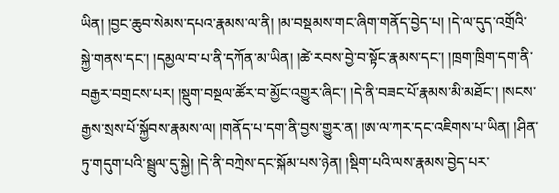ཡིན། །བྱང་ཆུབ་སེམས་དཔའ་རྣམས་ལ་ནི། །མ་བསྡམས་གང་ཞིག་གནོད་བྱེད་པ། །དེ་ལ་དུད་འགྲོའི་སྐྱེ་གནས་དང་། །དམྱལ་བ་པ་ནི་དཀོན་མ་ཡིན། །ཚེ་རབས་བྱེ་བ་སྟོང་རྣམས་དང་། །ཁྲག་ཁྲིག་དག་ནི་བརྒྱར་བགྲངས་པར། །སྡུག་བསྔལ་ཚོར་བ་མྱོང་འགྱུར་ཞིང་། །དེ་ནི་བཟང་པོ་རྣམས་མི་མཐོང་། །སངས་རྒྱས་སྲས་པོ་སྐྱོབས་རྣམས་ལ། །གནོད་པ་དག་ནི་བྱས་གྱུར་ན། །ཨ་ལ་ཀར་དང་འཇིགས་པ་ཡིན། །ཤིན་ཏུ་གདུག་པའི་སྦྲུལ་དུ་སྐྱེ། །དེ་ནི་བཀྲེས་དང་སྐོམ་པས་ཉེན། །སྡིག་པའི་ལས་རྣམས་བྱེད་པར་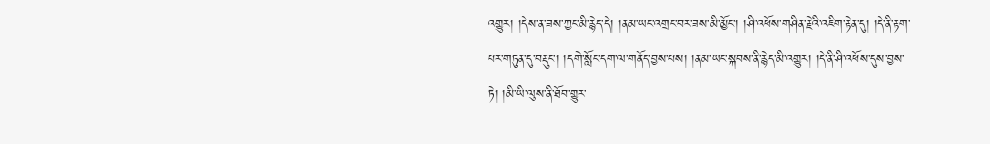འགྱུར། །དེས་ན་ཟས་ཀྱང་མི་རྙེད་དེ། །ནམ་ཡང་འགྲང་བར་ཟས་མི་མྱོང་། །ཤི་འཕོས་གཤིན་རྗེའི་འཇིག་རྟེན་དུ། །དེ་ནི་རྟག་པར་གཏུན་དུ་བརྡུང་། །དགེ་སློང་དག་ལ་གནོད་བྱས་པས། །ནམ་ཡང་སྐབས་ནི་རྙེད་མི་འགྱུར། །དེ་ནི་ཤི་འཕོས་དུས་བྱས་ཏེ། །མི་ཡི་ལུས་ནི་ཐོབ་གྱུར་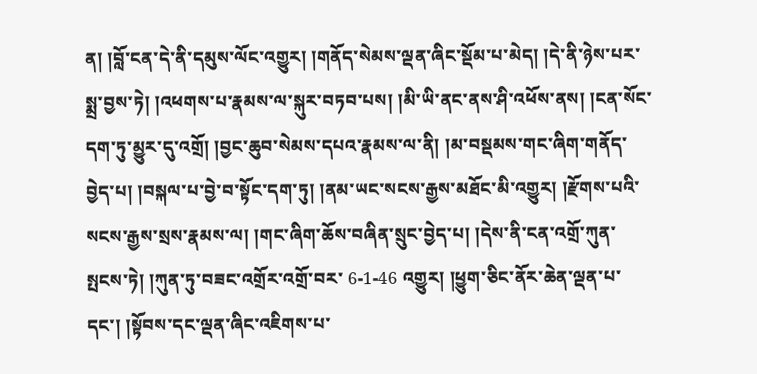ན། །བློ་ངན་དེ་ནི་དམུས་ལོང་འགྱུར། །གནོད་སེམས་ལྡན་ཞིང་སྡོམ་པ་མེད། །དེ་ནི་ཉེས་པར་སྨྲ་བྱས་ཏེ། །འཕགས་པ་རྣམས་ལ་སྐུར་བཏབ་པས། །མི་ཡི་ནང་ནས་ཤི་འཕོས་ནས། །ངན་སོང་དག་ཏུ་མྱུར་དུ་འགྲོ། །བྱང་ཆུབ་སེམས་དཔའ་རྣམས་ལ་ནི། །མ་བསྡམས་གང་ཞིག་གནོད་བྱེད་པ། །བསྐལ་པ་བྱེ་བ་སྟོང་དག་ཏུ། །ནམ་ཡང་སངས་རྒྱས་མཐོང་མི་འགྱུར། །རྫོགས་པའི་སངས་རྒྱས་སྲས་རྣམས་ལ། །གང་ཞིག་ཆོས་བཞིན་སྲུང་བྱེད་པ། །དེས་ནི་ངན་འགྲོ་ཀུན་སྤངས་ཏེ། །ཀུན་ཏུ་བཟང་འགྲོར་འགྲོ་བར་ 6-1-46 འགྱུར། །ཕྱུག་ཅིང་ནོར་ཆེན་ལྡན་པ་དང་། །སྟོབས་དང་ལྡན་ཞིང་འཇིགས་པ་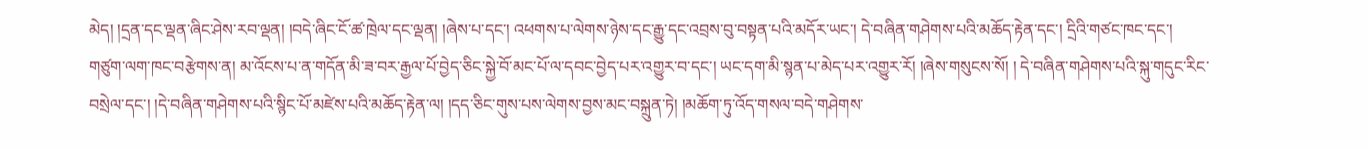མེད། །དྲན་དང་ལྡན་ཞིང་ཤེས་རབ་ལྡན། །བདེ་ཞིང་ངོ་ཚ་ཁྲེལ་དང་ལྡན། །ཞེས་པ་དང་། འཕགས་པ་ལེགས་ཉེས་དང་རྒྱུ་དང་འབྲས་བུ་བསྟན་པའི་མདོར་ཡང་། དེ་བཞིན་གཤེགས་པའི་མཆོད་རྟེན་དང་། དྲིའི་གཙང་ཁང་དང་། གཙུག་ལག་ཁང་བརྩེགས་ན། མ་འོངས་པ་ན་གདོན་མི་ཟ་བར་རྒྱལ་པོ་བྱེད་ཅིང་སྐྱེ་བོ་མང་པོ་ལ་དབང་བྱེད་པར་འགྱུར་བ་དང་། ཡང་དག་མི་སྙན་པ་མེད་པར་འགྱུར་རོ། །ཞེས་གསུངས་སོ། ། དེ་བཞིན་གཤེགས་པའི་སྐུ་གདུང་རིང་བསྲེལ་དང་། །དེ་བཞིན་གཤེགས་པའི་སྙིང་པོ་མཛེས་པའི་མཆོད་རྟེན་ལ། །དད་ཅིང་གུས་པས་ལེགས་བྱས་མང་བསྐྲུན་ཏེ། །མཆོག་ཏུ་འོད་གསལ་བདེ་གཤེགས་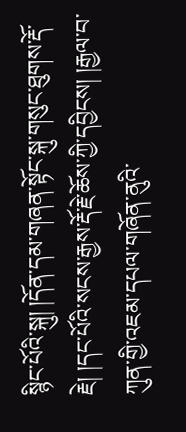སྙིང་པོའི་སྐུ། །དོན་དམ་གཞན་སྟོང་སྐུ་གསུང་ཐུགས་རྡོ་རྗེ། །དང་པོའི་སངས་རྒྱས་རྡོ་རྗེ་ཆོས་ཀྱི་དབྱིངས། །རྒྱལ་བ་ཀུན་གྱི་འཇམ་དཔལ་གཞོན་ནུའི་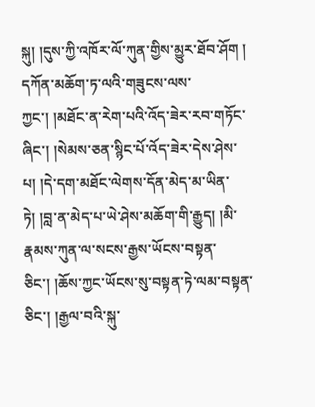སྐུ། །དུས་ཀྱི་འཁོར་ལོ་ཀུན་གྱིས་མྱུར་ཐོབ་ཤོག ། དཀོན་མཆོག་ཏ་ལའི་གཟུངས་ལས་ཀྱང་། །མཐོང་ན་རེག་པའི་འོད་ཟེར་རབ་གཏོང་ཞིང་། །སེམས་ཅན་སྙིང་པོ་འོད་ཟེར་དེས་ཤེས་པ། །དེ་དག་མཐོང་ལེགས་དོན་མེད་མ་ཡིན་ཏེ། །བླ་ན་མེད་པ་ཡེ་ཤེས་མཆོག་གི་རྒྱུད། །མི་རྣམས་ཀུན་ལ་སངས་རྒྱས་ཡོངས་བསྟན་ཅིང་། །ཆོས་ཀྱང་ཡོངས་སུ་བསྟན་ཏེ་ལམ་བསྟན་ཅིང་། །རྒྱལ་བའི་སྐུ་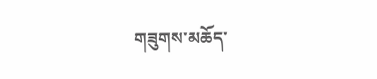གཟུགས་མཆོད་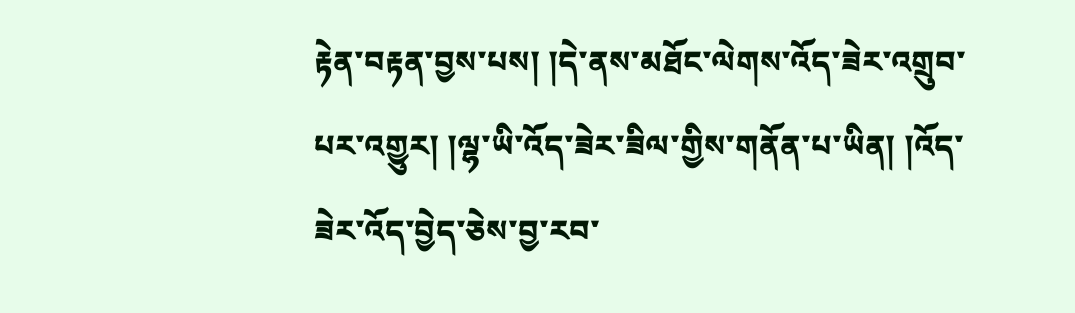རྟེན་བརྟན་བྱས་པས། །དེ་ནས་མཐོང་ལེགས་འོད་ཟེར་འགྲུབ་པར་འགྱུར། །ལྷ་ཡི་འོད་ཟེར་ཟིལ་གྱིས་གནོན་པ་ཡིན། །འོད་ཟེར་འོད་བྱེད་ཅེས་བྱ་རབ་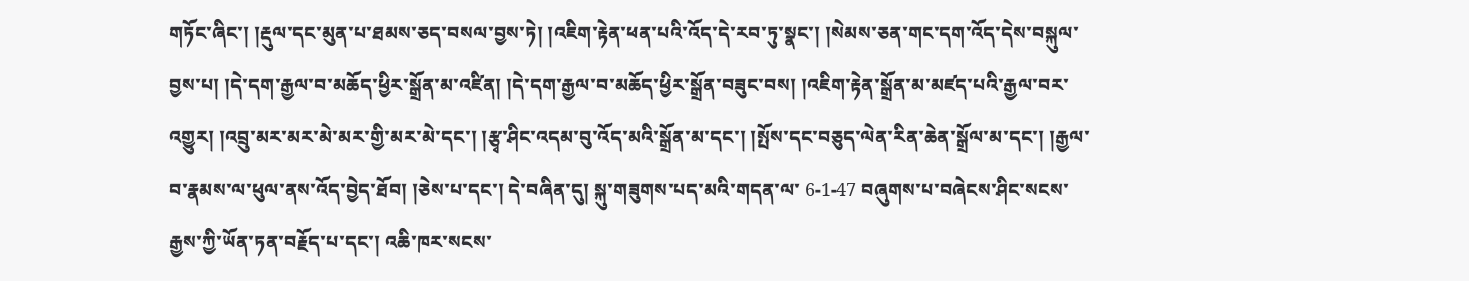གཏོང་ཞིང་། །རྡུལ་དང་མུན་པ་ཐམས་ཅད་བསལ་བྱས་ཏེ། །འཇིག་རྟེན་ཕན་པའི་འོད་དེ་རབ་ཏུ་སྣང་། །སེམས་ཅན་གང་དག་འོད་དེས་བསྐུལ་བྱས་པ། །དེ་དག་རྒྱལ་བ་མཆོད་ཕྱིར་སྒྲོན་མ་འཛིན། །དེ་དག་རྒྱལ་བ་མཆོད་ཕྱིར་སྒྲོན་བཟུང་བས། །འཇིག་རྟེན་སྒྲོན་མ་མཛད་པའི་རྒྱལ་བར་ འགྱུར། །འབྲུ་མར་མར་མེ་མར་གྱི་མར་མེ་དང་། །རྩྭ་ཤིང་འདམ་བུ་འོད་མའི་སྒྲོན་མ་དང་། །སྤོས་དང་བཅུད་ལེན་རིན་ཆེན་སྒྲོལ་མ་དང་། །རྒྱལ་བ་རྣམས་ལ་ཕུལ་ནས་འོད་བྱེད་ཐོབ། །ཅེས་པ་དང་། དེ་བཞིན་དུ། སྐུ་གཟུགས་པད་མའི་གདན་ལ་ 6-1-47 བཞུགས་པ་བཞེངས་ཤིང་སངས་རྒྱས་ཀྱི་ཡོན་ཏན་བརྗོད་པ་དང་། འཆི་ཁར་སངས་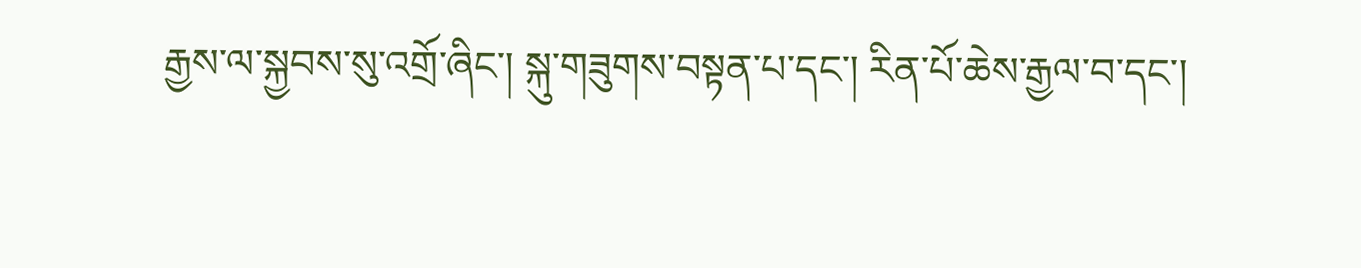རྒྱས་ལ་སྐྱབས་སུ་འགྲོ་ཞིང་། སྐུ་གཟུགས་བསྟན་པ་དང་། རིན་པོ་ཆེས་རྒྱལ་བ་དང་།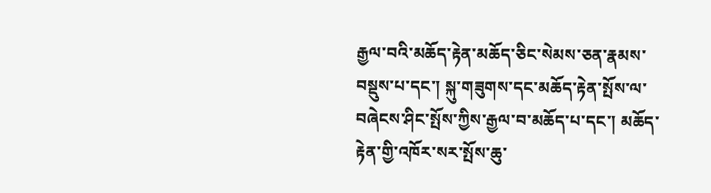རྒྱལ་བའི་མཆོད་རྟེན་མཆོད་ཅིང་སེམས་ཅན་རྣམས་བསྡུས་པ་དང་། སྐུ་གཟུགས་དང་མཆོད་རྟེན་སྤོས་ལ་བཞེངས་ཤིང་སྤོས་ཀྱིས་རྒྱལ་བ་མཆོད་པ་དང་། མཆོད་རྟེན་གྱི་འཁོར་སར་སྤོས་ཆུ་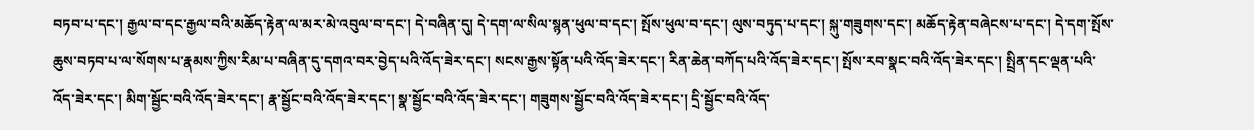བཏབ་པ་དང་། རྒྱལ་བ་དང་རྒྱལ་བའི་མཆོད་རྟེན་ལ་མར་མེ་འབུལ་བ་དང་། དེ་བཞིན་དུ། དེ་དག་ལ་སིལ་སྙན་ཕུལ་བ་དང་། སྤོས་ཕུལ་བ་དང་། ལུས་བཏུད་པ་དང་། སྐུ་གཟུགས་དང་། མཆོད་རྟེན་བཞེངས་པ་དང་། དེ་དག་སྤོས་ཆུས་བཏབ་པ་ལ་སོགས་པ་རྣམས་ཀྱིས་རིམ་པ་བཞིན་དུ་དགའ་བར་བྱེད་པའི་འོད་ཟེར་དང་། སངས་རྒྱས་སྟོན་པའི་འོད་ཟེར་དང་། རིན་ཆེན་བཀོད་པའི་འོད་ཟེར་དང་། སྤོས་རབ་སྣང་བའི་འོད་ཟེར་དང་། སྤྲིན་དང་ལྡན་པའི་འོད་ཟེར་དང་། མིག་སྦྱོང་བའི་འོད་ཟེར་དང་། རྣ་སྦྱོང་བའི་འོད་ཟེར་དང་། སྣ་སྦྱོང་བའི་འོད་ཟེར་དང་། གཟུགས་སྦྱོང་བའི་འོད་ཟེར་དང་། དྲི་སྦྱོང་བའི་འོད་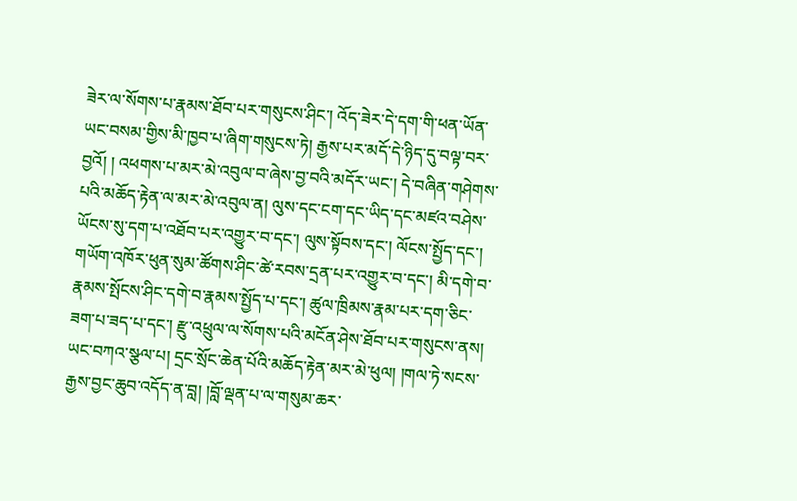ཟེར་ལ་སོགས་པ་རྣམས་ཐོབ་པར་གསུངས་ཤིང་། འོད་ཟེར་དེ་དག་གི་ཕན་ཡོན་ཡང་བསམ་གྱིས་མི་ཁྱབ་པ་ཞིག་གསུངས་ཏེ། རྒྱས་པར་མདོ་དེ་ཉིད་དུ་བལྟ་བར་བྱའོ། ། འཕགས་པ་མར་མེ་འབུལ་བ་ཞེས་བྱ་བའི་མདོར་ཡང་། དེ་བཞིན་གཤེགས་པའི་མཆོད་རྟེན་ལ་མར་མེ་འབུལ་ན། ལུས་དང་ངག་དང་ཡིད་དང་མཛའ་བཤེས་ཡོངས་སུ་དག་པ་འཐོབ་པར་འགྱུར་བ་དང་། ལུས་སྟོབས་དང་། ལོངས་སྤྱོད་དང་། གཡོག་འཁོར་ཕུན་སུམ་ཚོགས་ཤིང་ཚེ་རབས་དྲན་པར་འགྱུར་བ་དང་། མི་དགེ་བ་རྣམས་སྤོངས་ཤིང་དགེ་བ་རྣམས་སྤྱོད་པ་དང་། ཚུལ་ཁྲིམས་རྣམ་པར་དག་ཅིང་ཟག་པ་ཟད་པ་དང་། རྫུ་འཕྲུལ་ལ་སོགས་པའི་མངོན་ཤེས་ཐོབ་པར་གསུངས་ནས། ཡང་བཀའ་སྩལ་པ། དྲང་སྲོང་ཆེན་པོའི་མཆོད་རྟེན་མར་མེ་ཕུལ། །གལ་ཏེ་སངས་རྒྱས་བྱང་ཆུབ་འདོད་ན་བླ། །བློ་ལྡན་པ་ལ་གསུམ་ཆར་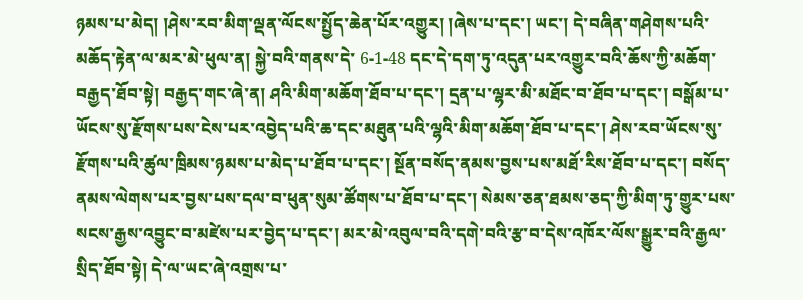ཉམས་པ་མེད། །ཤེས་རབ་མིག་ལྡན་ལོངས་སྤྱོད་ཆེན་པོར་འགྱུར། །ཞེས་པ་དང་། ཡང་། དེ་བཞིན་གཤེགས་པའི་མཆོད་རྟེན་ལ་མར་མེ་ཕུལ་ན། སྐྱེ་བའི་གནས་དེ་ 6-1-48 དང་དེ་དག་ཏུ་འདུན་པར་འགྱུར་བའི་ཆོས་ཀྱི་མཆོག་བརྒྱད་ཐོབ་སྟེ། བརྒྱད་གང་ཞེ་ན། ཤའི་མིག་མཆོག་ཐོབ་པ་དང་། དྲན་པ་ལྷར་མི་མཐོང་བ་ཐོབ་པ་དང་། བསྒོམ་པ་ཡོངས་སུ་རྫོགས་པས་ངེས་པར་འབྱེད་པའི་ཆ་དང་མཐུན་པའི་ལྷའི་མིག་མཆོག་ཐོབ་པ་དང་། ཤེས་རབ་ཡོངས་སུ་རྫོགས་པའི་ཚུལ་ཁྲིམས་ཉམས་པ་མེད་པ་ཐོབ་པ་དང་། སྔོན་བསོད་ནམས་བྱས་པས་མཐོ་རིས་ཐོབ་པ་དང་། བསོད་ནམས་ལེགས་པར་བྱས་པས་དལ་བ་ཕུན་སུམ་ཚོགས་པ་ཐོབ་པ་དང་། སེམས་ཅན་ཐམས་ཅད་ཀྱི་མིག་ཏུ་གྱུར་པས་སངས་རྒྱས་འབྱུང་བ་མཛེས་པར་བྱེད་པ་དང་། མར་མེ་འབུལ་བའི་དགེ་བའི་རྩ་བ་དེས་འཁོར་ལོས་སྒྱུར་བའི་རྒྱལ་སྲིད་ཐོབ་སྟེ། དེ་ལ་ཡང་ཞེ་འགྲས་པ་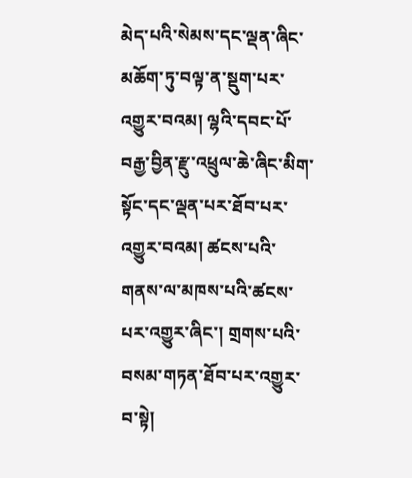མེད་པའི་སེམས་དང་ལྡན་ཞིང་མཆོག་ཏུ་བལྟ་ན་སྡུག་པར་འགྱུར་བའམ། ལྷའི་དབང་པོ་བརྒྱ་བྱིན་རྫུ་འཕྲུལ་ཆེ་ཞིང་མིག་སྟོང་དང་ལྡན་པར་ཐོབ་པར་འགྱུར་བའམ། ཚངས་པའི་གནས་ལ་མཁས་པའི་ཚངས་པར་འགྱུར་ཞིང་། གྲགས་པའི་བསམ་གཏན་ཐོབ་པར་འགྱུར་བ་སྟེ།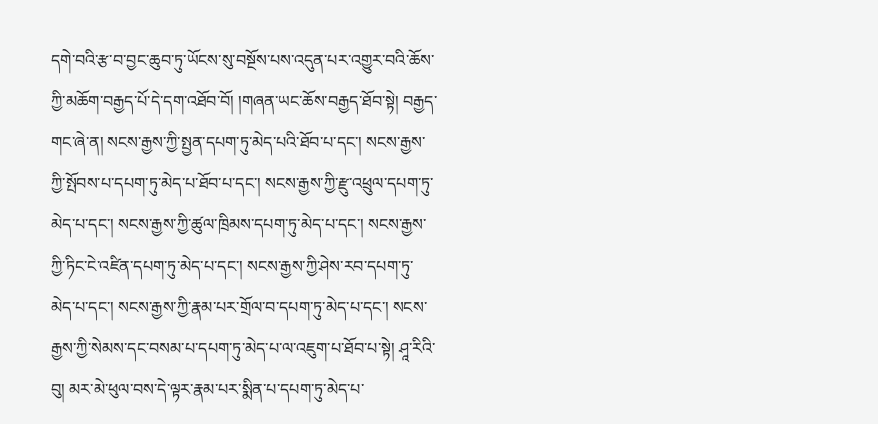དགེ་བའི་རྩ་བ་བྱང་ཆུབ་ཏུ་ཡོངས་སུ་བསྔོས་པས་འདུན་པར་འགྱུར་བའི་ཆོས་ཀྱི་མཆོག་བརྒྱད་པོ་དེ་དག་འཐོབ་བོ། །གཞན་ཡང་ཆོས་བརྒྱད་ཐོབ་སྟེ། བརྒྱད་གང་ཞེ་ན། སངས་རྒྱས་ཀྱི་སྤྱན་དཔག་ཏུ་མེད་པའི་ཐོབ་པ་དང་། སངས་རྒྱས་ཀྱི་སྤོབས་པ་དཔག་ཏུ་མེད་པ་ཐོབ་པ་དང་། སངས་རྒྱས་ཀྱི་རྫུ་འཕྲུལ་དཔག་ཏུ་མེད་པ་དང་། སངས་རྒྱས་ཀྱི་ཚུལ་ཁྲིམས་དཔག་ཏུ་མེད་པ་དང་། སངས་རྒྱས་ཀྱི་ཏིང་ངེ་འཛིན་དཔག་ཏུ་མེད་པ་དང་། སངས་རྒྱས་ཀྱི་ཤེས་རབ་དཔག་ཏུ་མེད་པ་དང་། སངས་རྒྱས་ཀྱི་རྣམ་པར་གྲོལ་བ་དཔག་ཏུ་མེད་པ་དང་། སངས་རྒྱས་ཀྱི་སེམས་དང་བསམ་པ་དཔག་ཏུ་མེད་པ་ལ་འཇུག་པ་ཐོབ་པ་སྟེ། ཤཱ་རིའི་བུ། མར་མེ་ཕུལ་བས་དེ་ལྟར་རྣམ་པར་སྨིན་པ་དཔག་ཏུ་མེད་པ་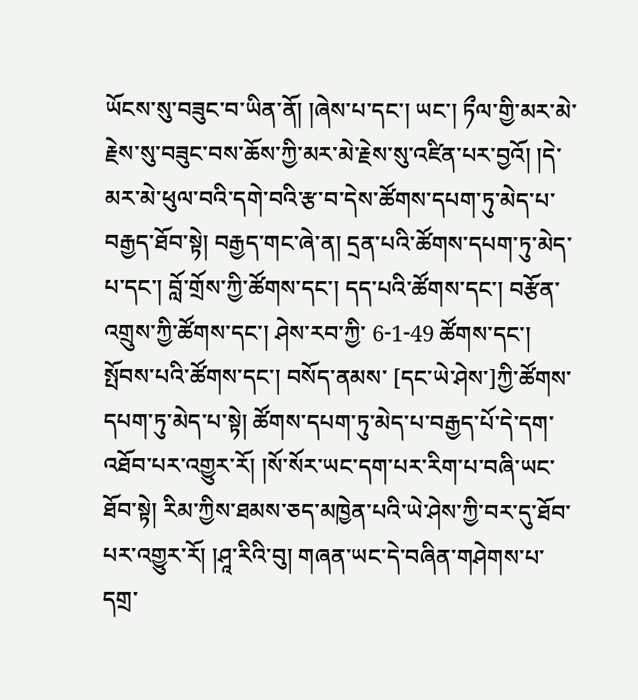ཡོངས་སུ་བཟུང་བ་ཡིན་ནོ། །ཞེས་པ་དང་། ཡང་། ཏྀལ་གྱི་མར་མེ་རྗེས་སུ་བཟུང་བས་ཆོས་ཀྱི་མར་མེ་རྗེས་སུ་འཛིན་པར་བྱའོ། །དེ་མར་མེ་ཕུལ་བའི་དགེ་བའི་རྩ་བ་དེས་ཚོགས་དཔག་ཏུ་མེད་པ་བརྒྱད་ཐོབ་སྟེ། བརྒྱད་གང་ཞེ་ན། དྲན་པའི་ཚོགས་དཔག་ཏུ་མེད་པ་དང་། བློ་གྲོས་ཀྱི་ཚོགས་དང་། དད་པའི་ཚོགས་དང་། བརྩོན་འགྲུས་ཀྱི་ཚོགས་དང་། ཤེས་རབ་ཀྱི་ 6-1-49 ཚོགས་དང་། སྤོབས་པའི་ཚོགས་དང་། བསོད་ནམས་ [དང་ཡེ་ཤེས་]ཀྱི་ཚོགས་དཔག་ཏུ་མེད་པ་སྟེ། ཚོགས་དཔག་ཏུ་མེད་པ་བརྒྱད་པོ་དེ་དག་འཐོབ་པར་འགྱུར་རོ། །སོ་སོར་ཡང་དག་པར་རིག་པ་བཞི་ཡང་ཐོབ་སྟེ། རིམ་ཀྱིས་ཐམས་ཅད་མཁྱེན་པའི་ཡེ་ཤེས་ཀྱི་བར་དུ་ཐོབ་པར་འགྱུར་རོ། །ཤཱ་རིའི་བུ། གཞན་ཡང་དེ་བཞིན་གཤེགས་པ་དགྲ་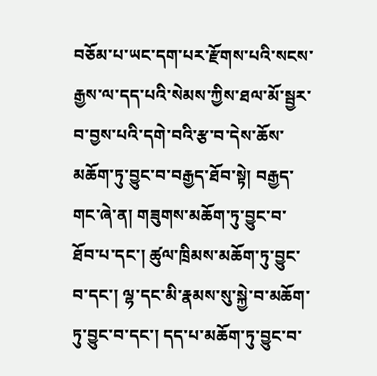བཅོམ་པ་ཡང་དག་པར་རྫོགས་པའི་སངས་རྒྱས་ལ་དད་པའི་སེམས་ཀྱིས་ཐལ་མོ་སྦྱར་བ་བྱས་པའི་དགེ་བའི་རྩ་བ་དེས་ཆོས་མཆོག་ཏུ་བྱུང་བ་བརྒྱད་ཐོབ་སྟེ། བརྒྱད་གང་ཞེ་ན། གཟུགས་མཆོག་ཏུ་བྱུང་བ་ཐོབ་པ་དང་། ཚུལ་ཁྲིམས་མཆོག་ཏུ་བྱུང་བ་དང་། ལྷ་དང་མི་རྣམས་སུ་སྐྱེ་བ་མཆོག་ཏུ་བྱུང་བ་དང་། དད་པ་མཆོག་ཏུ་བྱུང་བ་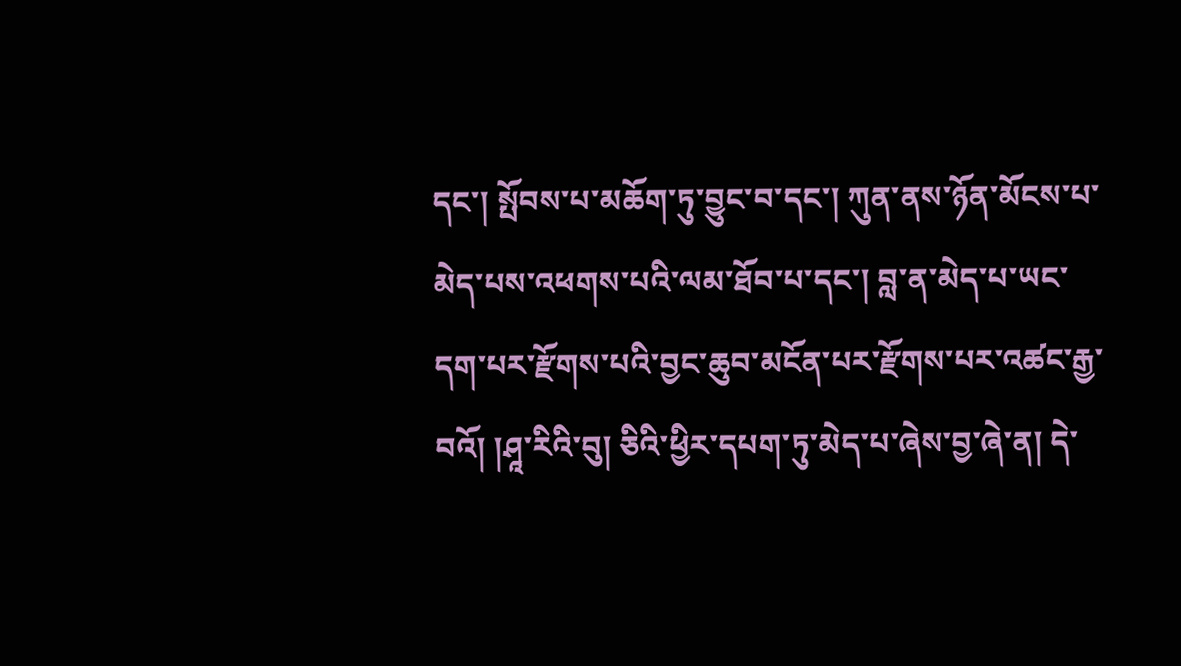དང་། སྤོབས་པ་མཆོག་ཏུ་བྱུང་བ་དང་། ཀུན་ནས་ཉོན་མོངས་པ་མེད་པས་འཕགས་པའི་ལམ་ཐོབ་པ་དང་། བླ་ན་མེད་པ་ཡང་དག་པར་རྫོགས་པའི་བྱང་ཆུབ་མངོན་པར་རྫོགས་པར་འཚང་རྒྱ་བའོ། །ཤཱ་རིའི་བུ། ཅིའི་ཕྱིར་དཔག་ཏུ་མེད་པ་ཞེས་བྱ་ཞེ་ན། དེ་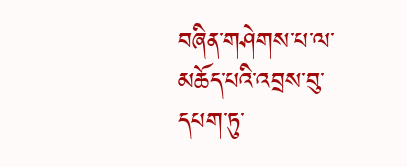བཞིན་གཤེགས་པ་ལ་མཆོད་པའི་འབྲས་བུ་དཔག་ཏུ་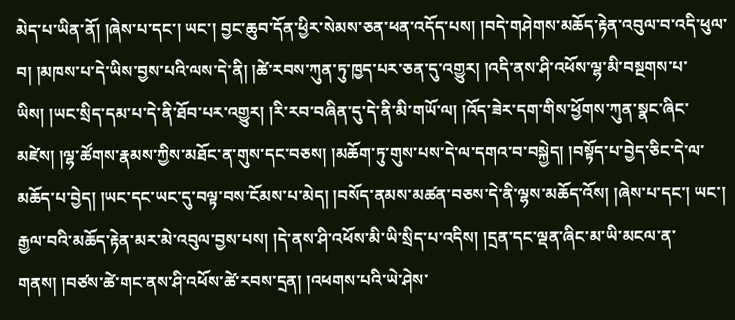མེད་པ་ཡིན་ནོ། །ཞེས་པ་དང་། ཡང་། བྱང་ཆུབ་དོན་ཕྱིར་སེམས་ཅན་ཕན་འདོད་པས། །བདེ་གཤེགས་མཆོད་རྟེན་འབུལ་བ་འདི་ཕུལ་བ། །མཁས་པ་དེ་ཡིས་བྱས་པའི་ལས་དེ་ནི། །ཚེ་རབས་ཀུན་ཏུ་ཁྱད་པར་ཅན་དུ་འགྱུར། །འདི་ནས་ཤི་འཕོས་ལྷ་མི་བསྔགས་པ་ཡིས། །ཡང་སྲིད་དམ་པ་དེ་ནི་ཐོབ་པར་འགྱུར། །རི་རབ་བཞིན་དུ་དེ་ནི་མི་གཡོ་ལ། །འོད་ཟེར་དག་གིས་ཕྱོགས་ཀུན་སྣང་ཞིང་མཛེས། །ལྷ་ཚོགས་རྣམས་ཀྱིས་མཐོང་ན་གུས་དང་བཅས། །མཆོག་ཏུ་གུས་པས་དེ་ལ་དགའ་བ་བསྐྱེད། །བསྟོད་པ་བྱེད་ཅིང་དེ་ལ་མཆོད་པ་བྱེད། །ཡང་དང་ཡང་དུ་བལྟ་བས་ངོམས་པ་མེད། །བསོད་ནམས་མཚན་བཅས་དེ་ནི་ལྷས་མཆོད་འོས། །ཞེས་པ་དང་། ཡང་། རྒྱལ་བའི་མཆོད་རྟེན་མར་མེ་འབུལ་བྱས་པས། །དེ་ནས་ཤི་འཕོས་མི་ཡི་སྲིད་པ་འདིས། །དྲན་དང་ལྡན་ཞིང་མ་ཡི་མངལ་ན་གནས། །བཙས་ཚེ་གང་ནས་ཤི་འཕོས་ཚེ་རབས་དྲན། །འཕགས་པའི་ཡེ་ཤེས་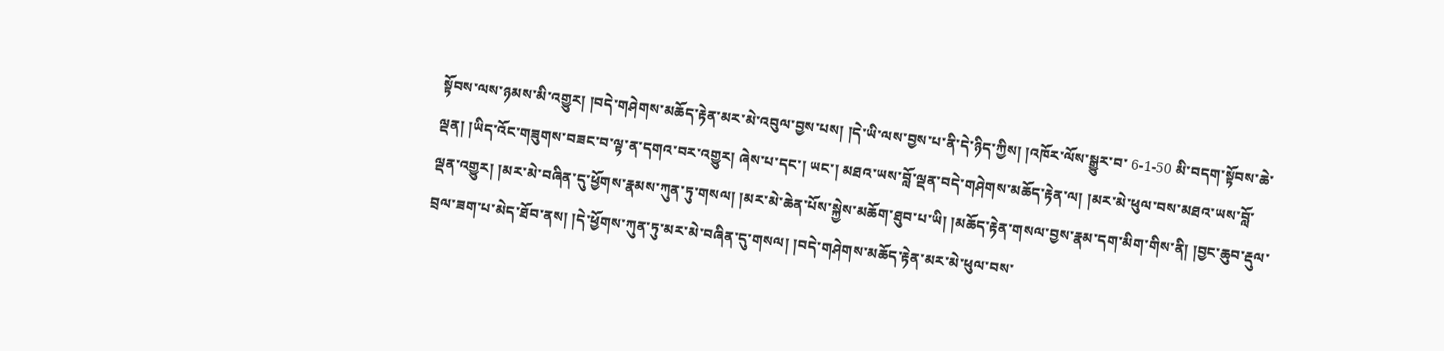སྟོབས་ལས་ཉམས་མི་འགྱུར། །བདེ་གཤེགས་མཆོད་རྟེན་མར་མེ་འབུལ་བྱས་པས། །དེ་ཡི་ལས་བྱས་པ་ནི་དེ་ཉིད་ཀྱིས། །འཁོར་ལོས་སྒྱུར་བ་ 6-1-50 མི་བདག་སྟོབས་ཆེ་ལྡན། །ཡིད་འོང་གཟུགས་བཟང་བ་ལྟ་ན་དགའ་བར་འགྱུར། ཞེས་པ་དང་། ཡང་། མཐའ་ཡས་བློ་ལྡན་བདེ་གཤེགས་མཆོད་རྟེན་ལ། །མར་མེ་ཕུལ་བས་མཐའ་ཡས་བློ་ལྡན་འགྱུར། །མར་མེ་བཞིན་དུ་ཕྱོགས་རྣམས་ཀུན་ཏུ་གསལ། །མར་མེ་ཆེན་པོས་སྐྱེས་མཆོག་ཐུབ་པ་ཡི། །མཆོད་རྟེན་གསལ་བྱས་རྣམ་དག་མིག་གིས་ནི། །བྱང་ཆུབ་རྡུལ་བྲལ་ཟག་པ་མེད་ཐོབ་ནས། །དེ་ཕྱོགས་ཀུན་ཏུ་མར་མེ་བཞིན་དུ་གསལ། །བདེ་གཤེགས་མཆོད་རྟེན་མར་མེ་ཕུལ་བས་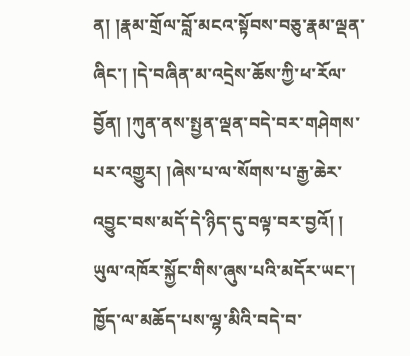ན། །རྣམ་གྲོལ་བློ་མངའ་སྟོབས་བཅུ་རྣམ་ལྡན་ཞིང་། །དེ་བཞིན་མ་འདྲེས་ཆོས་ཀྱི་ཕ་རོལ་བྱོན། །ཀུན་ནས་སྤྱན་ལྡན་བདེ་བར་གཤེགས་པར་འགྱུར། །ཞེས་པ་ལ་སོགས་པ་རྒྱ་ཆེར་འབྱུང་བས་མདོ་དེ་ཉིད་དུ་བལྟ་བར་བྱའོ། ། ཡུལ་འཁོར་སྐྱོང་གིས་ཞུས་པའི་མདོར་ཡང་། ཁྱོད་ལ་མཆོད་པས་ལྷ་མིའི་བདེ་བ་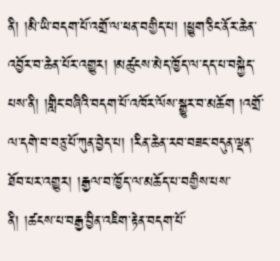ནི། །མི་ཡི་བདག་པོ་འགྲོ་ལ་ཕན་བགྱིད་པ། །ཕྱུག་ཅིང་ནོར་ཆེན་འབྱོར་བ་ཆེན་པོར་འགྱུར། །མཚུངས་མེད་ཁྱོད་ལ་དད་པ་བསྐྱེད་པས་ནི། །གླིང་བཞིའི་བདག་པོ་འཁོར་ལོས་སྒྱུར་བ་མཆོག །འགྲོ་ལ་དགེ་བ་བཅུ་པོ་ཀུན་བྱེད་པ། །རིན་ཆེན་རབ་བཟང་བདུན་ལྡན་ཐོབ་པར་འགྱུར། །རྒྱལ་བ་ཁྱོད་ལ་མཆོད་པ་བགྱིས་པས་ནི། །ཚངས་པ་བརྒྱ་བྱིན་འཇིག་རྟེན་བདག་པོ་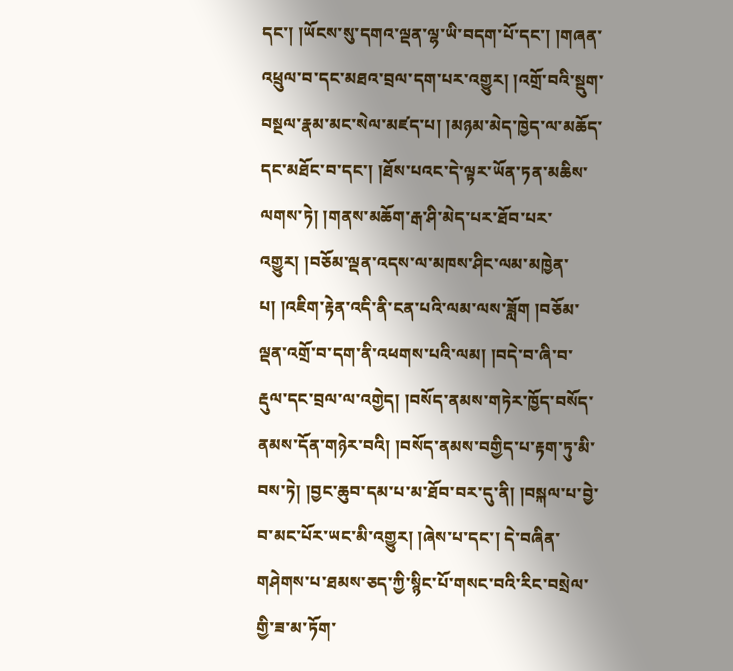དང་། །ཡོངས་སུ་དགའ་ལྡན་ལྷ་ཡི་བདག་པོ་དང་། །གཞན་འཕྲུལ་བ་དང་མཐའ་བྲལ་དག་པར་འགྱུར། །འགྲོ་བའི་སྡུག་བསྔལ་རྣམ་མང་སེལ་མཛད་པ། །མཉམ་མེད་ཁྱེད་ལ་མཆོད་དང་མཐོང་བ་དང་། །ཐོས་པའང་དེ་ལྟར་ཡོན་ཏན་མཆིས་ལགས་ཏེ། །གནས་མཆོག་རྒ་ཤི་མེད་པར་ཐོབ་པར་འགྱུར། །བཅོམ་ལྡན་འདས་ལ་མཁས་ཤིང་ལམ་མཁྱེན་པ། །འཇིག་རྟེན་འདི་ནི་ངན་པའི་ལམ་ལས་ཟློག །བཅོམ་ལྡན་འགྲོ་བ་དག་ནི་འཕགས་པའི་ལམ། །བདེ་བ་ཞི་བ་རྡུལ་དང་བྲལ་ལ་འགྱེད། །བསོད་ནམས་གཏེར་ཁྱོད་བསོད་ནམས་དོན་གཉེར་བའི། །བསོད་ནམས་བགྱིད་པ་རྟག་ཏུ་མི་བས་ཏེ། །བྱང་ཆུབ་དམ་པ་མ་ཐོབ་བར་དུ་ནི། །བསྐལ་པ་བྱེ་བ་མང་པོར་ཡང་མི་འགྱུར། །ཞེས་པ་དང་། དེ་བཞིན་གཤེགས་པ་ཐམས་ཅད་ཀྱི་སྙིང་པོ་གསང་བའི་རིང་བསྲེལ་གྱི་ཟ་མ་ཏོག་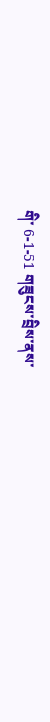གི་ 6-1-51 གཟུངས་བྲིས་ནས་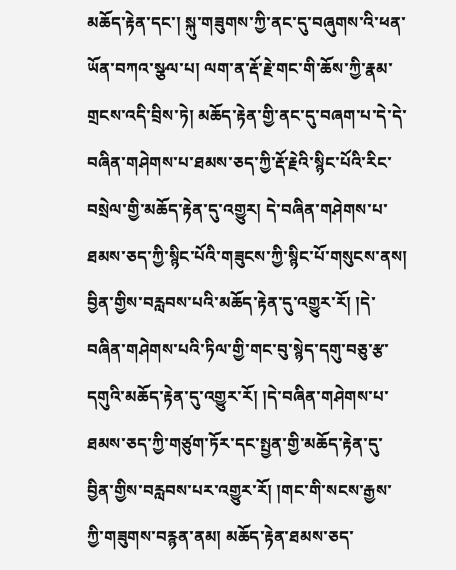མཆོད་རྟེན་དང་། སྐུ་གཟུགས་ཀྱི་ནང་དུ་བཞུགས་འི་ཕན་ཡོན་བཀའ་སྩལ་པ། ལག་ན་རྡོ་རྗེ་གང་གི་ཆོས་ཀྱི་རྣམ་གྲངས་འདི་བྲིས་ཏེ། མཆོད་རྟེན་གྱི་ནང་དུ་བཞག་པ་དེ་དེ་བཞིན་གཤེགས་པ་ཐམས་ཅད་ཀྱི་རྡོ་རྗེའི་སྙིང་པོའི་རིང་བསྲེལ་གྱི་མཆོད་རྟེན་དུ་འགྱུར། དེ་བཞིན་གཤེགས་པ་ཐམས་ཅད་ཀྱི་སྙིང་པོའི་གཟུངས་ཀྱི་སྙིང་པོ་གསུངས་ནས། བྱིན་གྱིས་བརླབས་པའི་མཆོད་རྟེན་དུ་འགྱུར་རོ། །དེ་བཞིན་གཤེགས་པའི་ཏིལ་གྱི་གང་བུ་སྙེད་དགུ་བཅུ་རྩ་དགུའི་མཆོད་རྟེན་དུ་འགྱུར་རོ། །དེ་བཞིན་གཤེགས་པ་ཐམས་ཅད་ཀྱི་གཙུག་ཏོར་དང་སྤྱན་གྱི་མཆོད་རྟེན་དུ་བྱིན་གྱིས་བརླབས་པར་འགྱུར་རོ། །གང་གི་སངས་རྒྱས་ཀྱི་གཟུགས་བརྙན་ནམ། མཆོད་རྟེན་ཐམས་ཅད་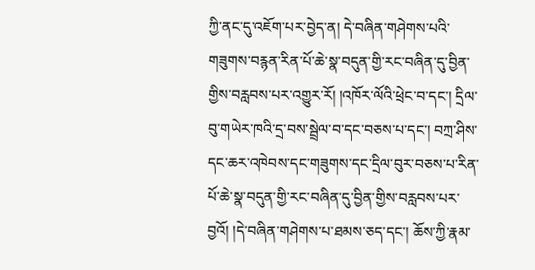ཀྱི་ནང་དུ་འཇོག་པར་བྱེད་ན། དེ་བཞིན་གཤེགས་པའི་གཟུགས་བརྙན་རིན་པོ་ཆེ་སྣ་བདུན་གྱི་རང་བཞིན་དུ་བྱིན་གྱིས་བརླབས་པར་འགྱུར་རོ། །འཁོར་ལོའི་ཕྲེང་བ་དང་། དྲིལ་བུ་གཡེར་ཁའི་དྲ་བས་སྦྲེལ་བ་དང་བཅས་པ་དང་། བཀྲ་ཤིས་དང་ཆར་འཁེབས་དང་གཟུགས་དང་དྲིལ་བུར་བཅས་པ་རིན་པོ་ཆེ་སྣ་བདུན་གྱི་རང་བཞིན་དུ་བྱིན་གྱིས་བརླབས་པར་བྱའོ། །དེ་བཞིན་གཤེགས་པ་ཐམས་ཅད་དང་། ཆོས་ཀྱི་རྣམ་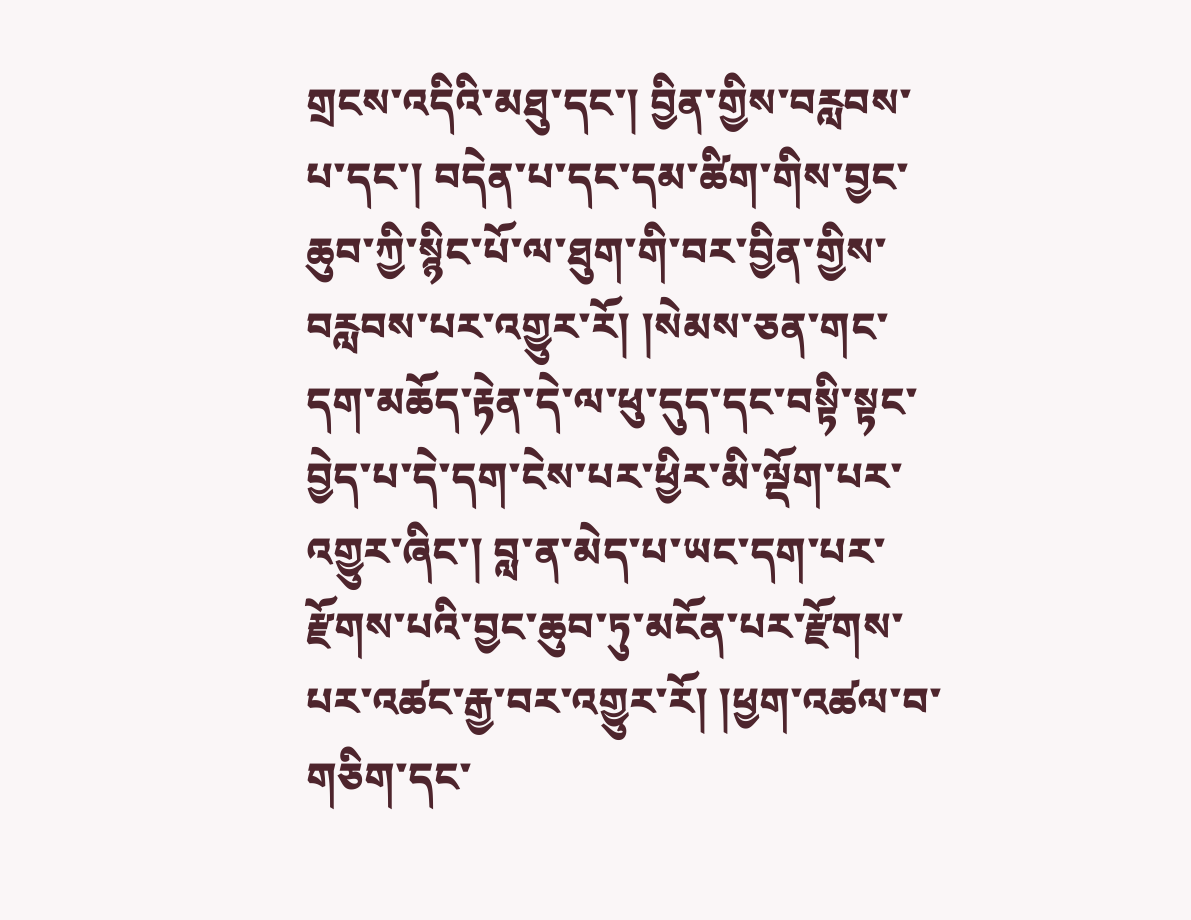གྲངས་འདིའི་མཐུ་དང་། བྱིན་གྱིས་བརླབས་པ་དང་། བདེན་པ་དང་དམ་ཚིག་གིས་བྱང་ཆུབ་ཀྱི་སྙིང་པོ་ལ་ཐུག་གི་བར་བྱིན་གྱིས་བརླབས་པར་འགྱུར་རོ། །སེམས་ཅན་གང་དག་མཆོད་རྟེན་དེ་ལ་ཕུ་དུད་དང་བསྟི་སྟང་བྱེད་པ་དེ་དག་ངེས་པར་ཕྱིར་མི་ལྡོག་པར་འགྱུར་ཞིང་། བླ་ན་མེད་པ་ཡང་དག་པར་རྫོགས་པའི་བྱང་ཆུབ་ཏུ་མངོན་པར་རྫོགས་པར་འཚང་རྒྱ་བར་འགྱུར་རོ། །ཕྱག་འཚལ་བ་གཅིག་དང་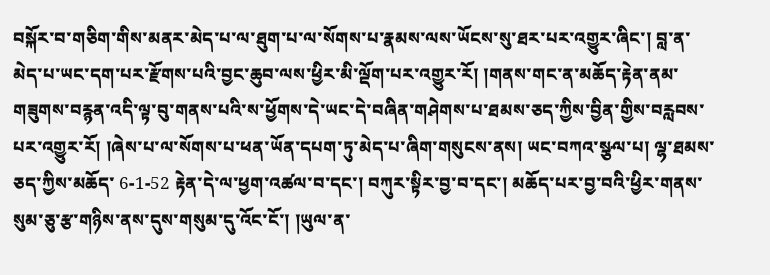བསྐོར་བ་གཅིག་གིས་མནར་མེད་པ་ལ་ཐུག་པ་ལ་སོགས་པ་རྣམས་ལས་ཡོངས་སུ་ཐར་པར་འགྱུར་ཞིང་། བླ་ན་མེད་པ་ཡང་དག་པར་རྫོགས་པའི་བྱང་ཆུབ་ལས་ཕྱིར་མི་ལྡོག་པར་འགྱུར་རོ། །གནས་གང་ན་མཆོད་རྟེན་ནམ་གཟུགས་བརྙན་འདི་ལྟ་བུ་གནས་པའི་ས་ཕྱོགས་དེ་ཡང་དེ་བཞིན་གཤེགས་པ་ཐམས་ཅད་ཀྱིས་བྱིན་གྱིས་བརླབས་པར་འགྱུར་རོ། །ཞེས་པ་ལ་སོགས་པ་ཕན་ཡོན་དཔག་ཏུ་མེད་པ་ཞིག་གསུངས་ནས། ཡང་བཀའ་སྩལ་པ། ལྷ་ཐམས་ཅད་ཀྱིས་མཆོད་ 6-1-52 རྟེན་དེ་ལ་ཕྱག་འཚལ་བ་དང་། བཀུར་སྟིར་བྱ་བ་དང་། མཆོད་པར་བྱ་བའི་ཕྱིར་གནས་སུམ་ཅུ་རྩ་གཉིས་ནས་དུས་གསུམ་དུ་འོང་ངོ་། །ཡུལ་ན་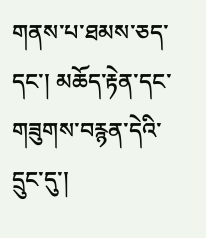གནས་པ་ཐམས་ཅད་དང་། མཆོད་རྟེན་དང་གཟུགས་བརྙན་དེའི་དྲུང་དུ་།